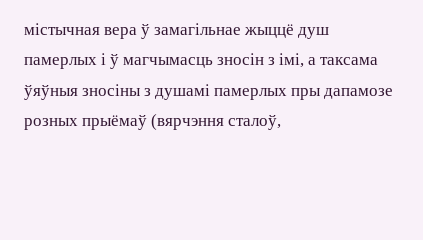містычная вера ў замагільнае жыццё душ памерлых і ў магчымасць зносін з імі, а таксама ўяўныя зносіны з душамі памерлых пры дапамозе розных прыёмаў (вярчэння сталоў,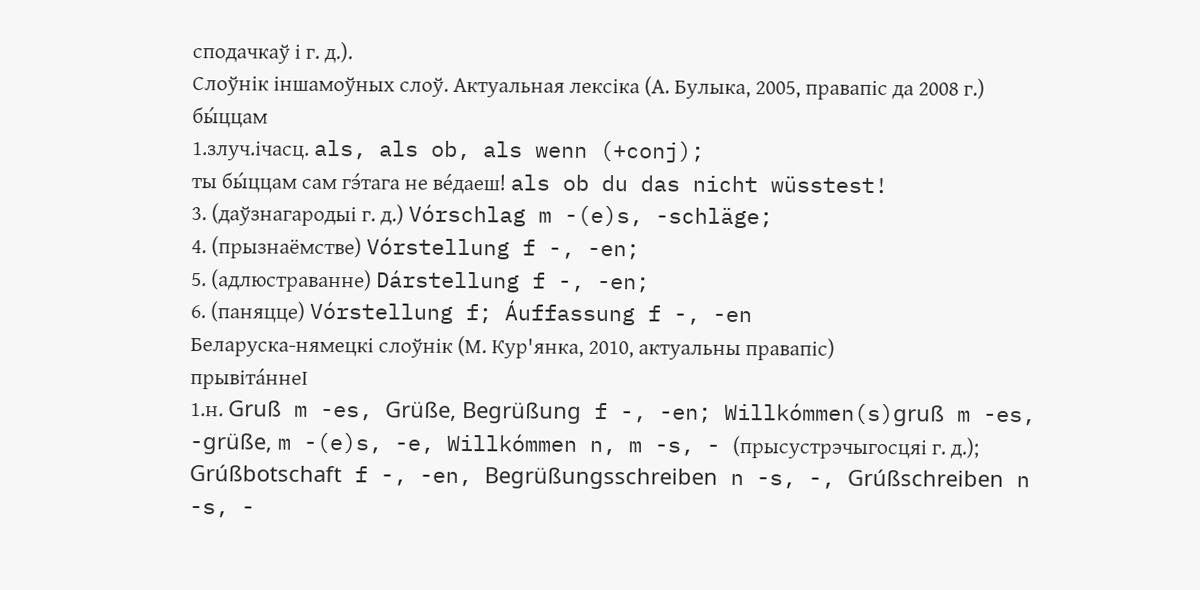сподачкаў і г. д.).
Слоўнік іншамоўных слоў. Актуальная лексіка (А. Булыка, 2005, правапіс да 2008 г.)
бы́ццам
1.злуч.ічасц. als, als ob, als wenn (+conj);
ты бы́ццам сам гэ́тага не ве́даеш! als ob du das nicht wüsstest!
3. (даўзнагародыі г. д.) Vórschlag m -(e)s, -schläge;
4. (прызнаёмстве) Vórstellung f -, -en;
5. (адлюстраванне) Dárstellung f -, -en;
6. (паняцце) Vórstellung f; Áuffassung f -, -en
Беларуска-нямецкі слоўнік (М. Кур'янка, 2010, актуальны правапіс)
прывіта́ннеI
1.н. Gruß m -es, Grüße, Begrüßung f -, -en; Willkómmen(s)gruß m -es, -grüße, m -(e)s, -e, Willkómmen n, m -s, - (прысустрэчыгосцяі г. д.); Grúßbotschaft f -, -en, Begrüßungsschreiben n -s, -, Grúßschreiben n -s, -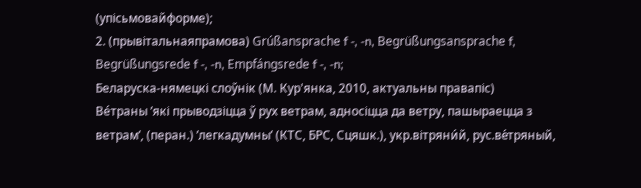(упісьмовайформе);
2. (прывітальнаяпрамова) Grúßansprache f -, -n, Begrüßungsansprache f, Begrüßungsrede f -, -n, Empfángsrede f -, -n;
Беларуска-нямецкі слоўнік (М. Кур'янка, 2010, актуальны правапіс)
Ве́траны ’які прыводзіцца ў рух ветрам, адносіцца да ветру, пашыраецца з ветрам’, (перан.) ’легкадумны’ (КТС, БРС, Сцяшк.), укр.вітряни́й, рус.ве́тряный,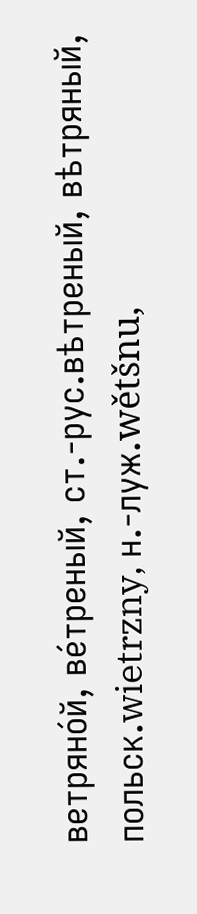ветряно́й, ве́треный, ст.-рус.вѣтреный, вѣтряный, польск.wietrzny, н.-луж.wětšnu,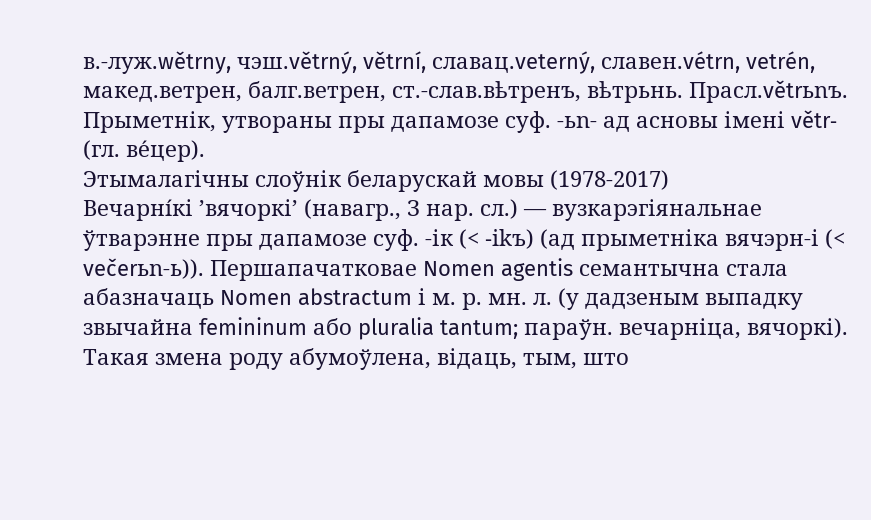в.-луж.wětrny, чэш.větrný, větrní, славац.veterný, славен.vétrn, vetrén, макед.ветрен, балг.ветрен, ст.-слав.вѣтренъ, вѣтрьнь. Прасл.větrьnъ. Прыметнік, утвораны пры дапамозе суф. ‑ьn‑ ад асновы імені větr‑ (гл. ве́цер).
Этымалагічны слоўнік беларускай мовы (1978-2017)
Вечарні́кі ’вячоркі’ (навагр., З нар. сл.) — вузкарэгіянальнае ўтварэнне пры дапамозе суф. ‑ік (< ‑ikъ) (ад прыметніка вячэрн‑і (< večerьn‑ь)). Першапачатковае Nomen agentis семантычна стала абазначаць Nomen abstractum і м. р. мн. л. (у дадзеным выпадку звычайна femininum або pluralia tantum; параўн. вечарніца, вячоркі). Такая змена роду абумоўлена, відаць, тым, што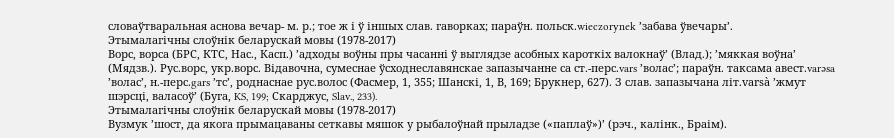словаўтваральная аснова вечар‑ м. р.; тое ж і ў іншых слав. гаворках; параўн. польск.wieczorynek ’забава ўвечары’.
Этымалагічны слоўнік беларускай мовы (1978-2017)
Ворс, ворса (БРС, КТС, Нас., Касп.) ’адходы воўны пры часанні ў выглядзе асобных кароткіх валокнаў’ (Влад.); ’мяккая воўна’ (Мядзв.). Рус.ворс, укр.ворс. Відавочна, сумеснае ўсходнеславянскае запазычанне са ст.-перс.vars ’волас’; параўн. таксама авест.varǝsa ’волас’, н.-перс.gars ’тс’, роднаснае рус.волос (Фасмер, 1, 355; Шанскі, 1, В, 169; Брукнер, 627). З слав. запазычана літ.varsà ’жмут шэрсці, валасоў’ (Буга, KS, 199; Скарджус, Slav., 233).
Этымалагічны слоўнік беларускай мовы (1978-2017)
Вузмук ’шост, да якога прымацаваны сеткавы мяшок у рыбалоўнай прыладзе («паплаў»)’ (рэч., калінк., Браім).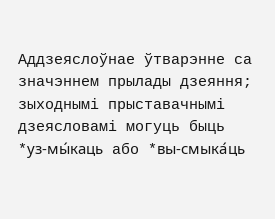Аддзеяслоўнае ўтварэнне са значэннем прылады дзеяння; зыходнымі прыставачнымі дзеясловамі могуць быць *уз‑мы́каць або *вы‑смыка́ць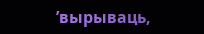’вырываць,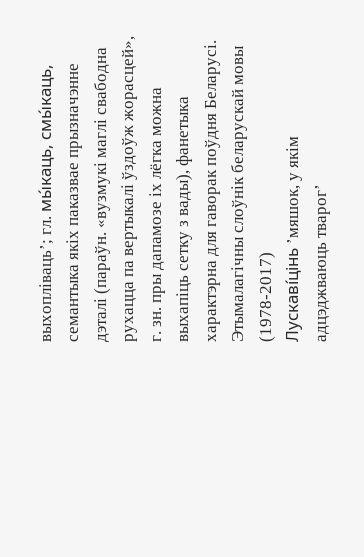выхопліваць’; гл. мы́каць, смы́каць, семантыка якіх паказвае прызначэнне дэталі (параўн. «вузмукі маглі свабодна рухацца па вертыкалі ўздоўж жорасцей», г. зн. пры дапамозе іх лёгка можна выхапіць сетку з вады), фанетыка характэрна для гаворак поўдня Беларусі.
Этымалагічны слоўнік беларускай мовы (1978-2017)
Лускаві́цінь ’мяшок, у якім адцэджваюць тварог’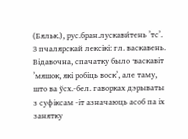(Бяльк.), рус.бран.лускави́тень ’тс’. З пчалярскай лексікі: гл. васкавень. Відавочна, спачатку было ⁺васкавіт ’мяшок, які робіць воск’, але таму, што ва ўсх.-бел. гаворках дэрываты з суфіксам ‑іт азначаюць асоб па іх занятку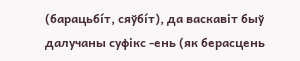(барацьбі́т, сяўбі́т), да васкавіт быў далучаны суфікс ‑ень (як берасцень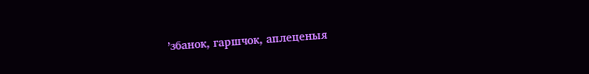’збанок, гаршчок, аплеценыя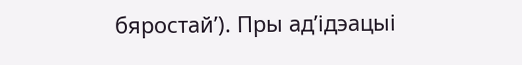бяростай’). Пры ад’ідэацыі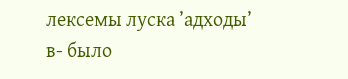лексемы луска ’адходы’ в‑ было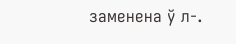заменена ў л‑.